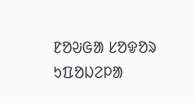ᱱᱚᱶᱜᱟ ᱥᱚᱫᱚᱨ ᱩᱯᱚᱡᱮᱞᱟ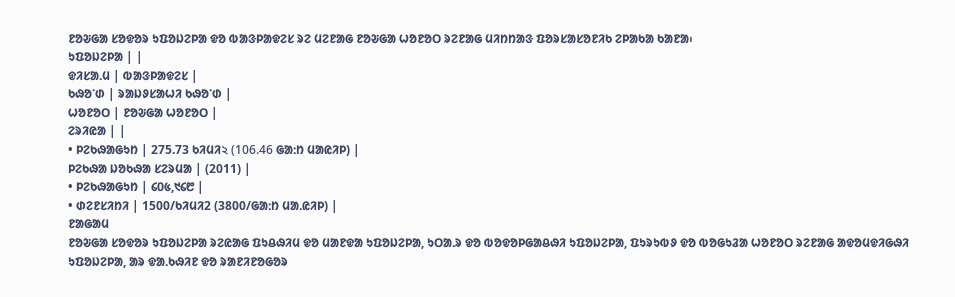ᱱᱚᱶᱜᱟ ᱥᱚᱫᱚᱨ ᱩᱯᱚᱡᱮᱞᱟ ᱫᱚ ᱵᱟᱝᱞᱟᱫᱮᱥ ᱨᱮ ᱢᱮᱱᱟᱜ ᱱᱚᱶᱜᱟ ᱦᱚᱱᱚᱛ ᱨᱮᱱᱟᱜ ᱢᱤᱴᱴᱟᱝ ᱯᱚᱨᱥᱟᱥᱚᱱᱤᱠ ᱮᱞᱟᱠᱟ ᱠᱟᱱᱟ᱾
ᱩᱯᱚᱡᱮᱞᱟ | |
ᱫᱤᱥᱟᱹᱢ | ᱵᱟᱝᱞᱟᱫᱮᱥ |
ᱠᱷᱚᱸᱰ | ᱨᱟᱡᱽᱥᱟᱦᱤ ᱠᱷᱚᱸᱰ |
ᱦᱚᱱᱚᱛ | ᱱᱚᱶᱜᱟ ᱦᱚᱱᱚᱛ |
ᱮᱨᱤᱭᱟ | |
• ᱞᱮᱠᱷᱟᱜᱩᱴ | 275.73 ᱠᱤᱢᱤ২ (106.46 ᱜᱟᱺᱴ ᱢᱟᱭᱤᱞ) |
ᱞᱮᱠᱷᱟ ᱡᱚᱠᱷᱟ ᱥᱮᱨᱢᱟ | (2011) |
• ᱞᱮᱠᱷᱟᱜᱩᱴ | ᱔᱐᱕,᱑᱔᱘ |
• ᱰᱮᱱᱥᱤᱴᱤ | 1500/ᱠᱤᱢᱤ2 (3800/ᱜᱟᱺᱴ ᱢᱟᱹᱭᱤᱞ) |
ᱱᱟᱜᱟᱢ
ᱱᱚᱶᱜᱟ ᱥᱚᱫᱚᱨ ᱩᱯᱚᱡᱮᱞᱟ ᱨᱮᱭᱟᱜ ᱯᱩᱪᱷᱤᱢ ᱫᱚ ᱢᱟᱱᱫᱟ ᱩᱯᱚᱡᱮᱞᱟ, ᱩᱛᱟᱹᱨ ᱫᱚ ᱵᱚᱫᱚᱞᱜᱟᱪᱷᱤ ᱩᱯᱚᱡᱮᱞᱟ, ᱯᱩᱨᱩᱵᱽ ᱫᱚ ᱵᱚᱜᱩᱲᱟ ᱦᱚᱱᱚᱛ ᱨᱮᱱᱟᱜ ᱟᱫᱚᱢᱫᱤᱜᱷᱤ ᱩᱯᱚᱡᱮᱞᱟ, ᱟᱨ ᱫᱟᱹᱠᱷᱤᱱ ᱫᱚ ᱨᱟᱱᱤᱱᱚᱜᱚᱨ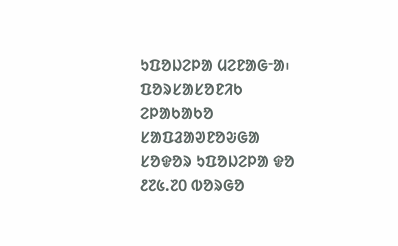ᱩᱯᱚᱡᱮᱞᱟ ᱢᱮᱱᱟᱜᱼᱟ᱾
ᱯᱚᱨᱥᱟᱥᱚᱱᱤᱠ ᱮᱞᱟᱠᱟᱠᱚ
ᱥᱟᱯᱲᱟᱣᱱᱚᱶᱜᱟ ᱥᱚᱫᱚᱨ ᱩᱯᱚᱡᱮᱞᱟ ᱫᱚ ᱒᱗᱕.᱗᱐ ᱵᱚᱨᱜᱚ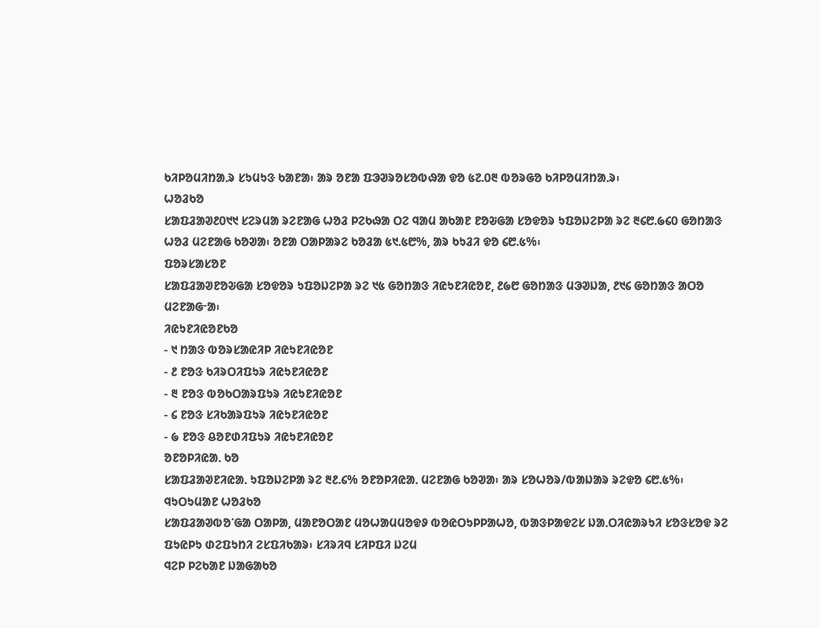ᱠᱤᱞᱚᱢᱤᱴᱟᱹᱨ ᱥᱩᱢᱩᱝ ᱠᱟᱱᱟ᱾ ᱟᱨ ᱚᱱᱟ ᱯᱳᱣᱨᱚᱥᱚᱵᱷᱟ ᱫᱚ ᱕᱗.᱐᱓ ᱵᱚᱨᱜᱚ ᱠᱤᱞᱚᱢᱤᱴᱟᱹᱨ᱾
ᱦᱚᱲᱠᱚ
ᱥᱟᱯᱲᱟᱣ᱒᱐᱑᱑ ᱥᱮᱨᱢᱟ ᱨᱮᱱᱟᱜ ᱦᱚᱲ ᱞᱮᱠᱷᱟ ᱛᱮ ᱧᱟᱢ ᱟᱠᱟᱱ ᱱᱚᱶᱜᱟ ᱥᱚᱫᱚᱨ ᱩᱯᱚᱡᱮᱞᱟ ᱨᱮ ᱓᱔᱘.᱙᱔᱐ ᱜᱚᱴᱟᱝ ᱦᱚᱲ ᱢᱮᱱᱟᱜ ᱠᱚᱣᱟ᱾ ᱚᱱᱟ ᱛᱟᱞᱟᱨᱮ ᱠᱚᱲᱟ ᱕᱑.᱕᱘%, ᱟᱨ ᱠᱩᱲᱤ ᱫᱚ ᱔᱘.᱕%᱾
ᱯᱚᱨᱥᱟᱥᱚᱱ
ᱥᱟᱯᱲᱟᱣᱱᱚᱶᱜᱟ ᱥᱚᱫᱚᱨ ᱩᱯᱚᱡᱮᱞᱟ ᱨᱮ ᱑᱕ ᱜᱚᱴᱟᱝ ᱤᱭᱩᱱᱤᱭᱚᱱ, ᱒᱙᱘ ᱜᱚᱴᱟᱝ ᱢᱳᱣᱡᱟ, ᱒᱑᱔ ᱜᱚᱴᱟᱝ ᱟᱛᱚ ᱢᱮᱱᱟᱜᱼᱟ᱾
ᱤᱭᱩᱱᱤᱭᱚᱱᱠᱚ
- ᱑ ᱴᱟᱝ ᱵᱚᱨᱥᱟᱭᱤᱞ ᱤᱭᱩᱱᱤᱭᱚᱱ
- ᱒ ᱱᱚᱝ ᱠᱤᱨᱛᱤᱯᱩᱨ ᱤᱭᱩᱱᱤᱭᱚᱱ
- ᱓ ᱱᱚᱝ ᱵᱚᱠᱛᱟᱨᱯᱩᱨ ᱤᱭᱩᱱᱤᱭᱚᱱ
- ᱔ ᱱᱚᱝ ᱥᱤᱠᱟᱨᱯᱩᱨ ᱤᱭᱩᱱᱤᱭᱚᱱ
- ᱙ ᱱᱚᱝ ᱪᱚᱱᱰᱤᱯᱩᱨ ᱤᱭᱩᱱᱤᱭᱚᱱ
ᱚᱱᱚᱞᱤᱭᱟᱹ ᱠᱚ
ᱥᱟᱯᱲᱟᱣᱱᱤᱭᱟᱹ ᱩᱯᱚᱡᱮᱞᱟ ᱨᱮ ᱓᱒.᱔% ᱚᱱᱚᱞᱤᱭᱟᱹ ᱢᱮᱱᱟᱜ ᱠᱚᱣᱟ᱾ ᱟᱨ ᱥᱚᱦᱚᱨ/ᱵᱟᱡᱟᱨ ᱨᱮᱫᱚ ᱔᱘.᱕%᱾
ᱧᱩᱛᱩᱢᱟᱱ ᱦᱚᱲᱠᱚ
ᱥᱟᱯᱲᱟᱣᱵᱚᱸᱜᱟ ᱛᱟᱞᱟ, ᱢᱟᱱᱚᱛᱟᱱ ᱢᱚᱦᱟᱢᱢᱚᱫᱽ ᱵᱚᱭᱛᱩᱞᱞᱟᱦᱚ, ᱵᱟᱝᱞᱟᱫᱮᱥ ᱡᱟᱹᱛᱤᱭᱟᱨᱩᱤ ᱥᱚᱝᱥᱚᱫ ᱨᱮ ᱯᱩᱭᱞᱩ ᱰᱮᱯᱩᱴᱤ ᱮᱥᱯᱤᱠᱟᱨ᱾ ᱥᱤᱨᱤᱧ ᱥᱤᱞᱯᱤ ᱡᱮᱢ
ᱧᱮᱞ ᱞᱮᱠᱟᱱ ᱡᱟᱜᱟᱠᱚ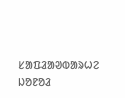ᱥᱟᱯᱲᱟᱣᱵᱟᱨᱦᱮ ᱡᱚᱱᱚᱲ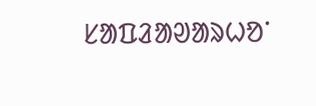ᱥᱟᱯᱲᱟᱣᱟᱨᱦᱚᱸ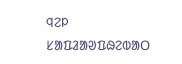ᱧᱮᱞ
ᱥᱟᱯᱲᱟᱣᱯᱷᱮᱵᱟᱛ